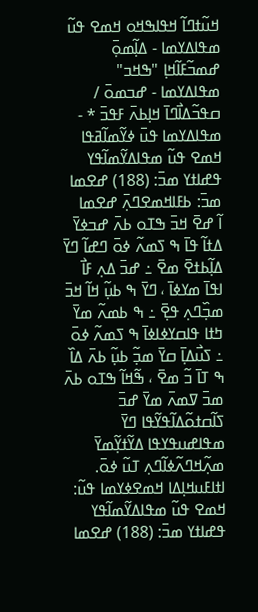ߞߎ߬ߙߣߊ߬ ߞߟߊߒߞߋ ߞߘߐ ߟߎ߬ ߘߟߊߡߌߘߊ - ߡߊ߲߬ߘߋ߲߫ ߝߘߏ߬ߓߊ߬ߞߊ߲ "ߒߞߏ" ߘߟߊߡߌߘߊ - ߝߏߘߋ߫ / ߛߟߏ߬ߡߊ߯ߣߊ߫ ߞߊ߲ߕߍ߫ ߓߟߏ߫ * - ߘߟߊߡߌߘߊ ߟߎ߫ ߦߌ߬ߘߊ߬ߥߟߊ
ߞߘߐ ߟߎ߬ ߘߟߊߡߌ߬ߘߊ߬ߟߌ ߟߝߊߙߌ ߘߏ߫: (188) ߝߐߘߊ ߘߏ߫: ߕߓߊߞߘߐߣߍ߲߫ ߝߐߘߊ
ߊ߬ ߝߐ߫ ߞߏ߫ ߒߠߋ ߕߍ߫ ߝߏߦߌ߫ ߡߙߊ߬ ߟߊ߫ ߒ ߖߘߍ߬ ߦߋ߫ ߣߝߊ߬ ߣߌ߫ ߡߊ߲߬ߕߙߐ߫ ߘߐ߫ ߸ ߝߏ߫ ߡߍ߲ ߓߊ߯ ߊߟߊ߫ ߘߌߦߊ߫ ، ߣߌ߫ ߒ ߕߎ߲߬ ߞߊ߬ ߞߏ߫ ߘߏ߲߰ߣߍ߲ ߟߐ߲߫ ߸ ߒ ߕߘߍ߬ ߘߌ߫ ߤߙߊ ߟߊߛߌߦߊߦߊ߫ ߒ ߖߘߍ߬ ߦߋ߫ ߸ ߖߎ߯ߡߊ߲߫ ߛߌ߫ ߘߏ߲߬ ߕߎ߲߬ ߕߍ߫ ߡߊ߰ ߒ ߠߊ߫ ߏ߬ ߘߐ߫ ، ߒ߬ߞߊ߬ ߒߠߋ ߕߍ߫ ߘߏ߫ ߜߘߍ߫ ߘߌ߫ ߝߏ߫ ߖߊ߬ߛߙߋ߬ߡߊ߬ߟߌ߬ߟߊ ߣߌ߫ ߘߟߊߝߎߟߌߟߊ ߡߌ߬ߙߌ߲߬ߘߌ߫ ߘߍ߲߬ߞߣߍ߬ߦߊ߬ߣߍ߲ ߠߎ߬ ߦߋ߫.
ߊߙߊߓߎߞߊ߲ߡߊ ߞߘߐߦߌߘߊ ߟߎ߬:
ߞߘߐ ߟߎ߬ ߘߟߊߡߌ߬ߘߊ߬ߟߌ ߟߝߊߙߌ ߘߏ߫: (188) ߝߐߘߊ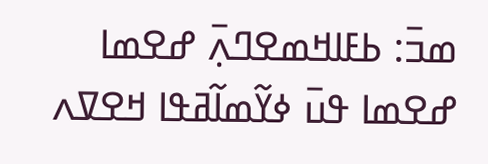ߘߏ߫: ߕߓߊߞߘߐߣߍ߲߫ ߝߐߘߊ
ߝߐߘߊ ߟߎ߫ ߦߌ߬ߘߊ߬ߥߟߊ ߞߐߜߍ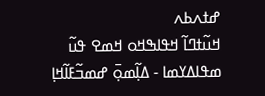ߝߙߍߕߍ
ߞߎ߬ߙߣߊ߬ ߞߟߊߒߞߋ ߞߘߐ ߟߎ߬ ߘߟߊߡߌߘߊ - ߡߊ߲߬ߘߋ߲߫ ߝߘߏ߬ߓߊ߬ߞߊ߲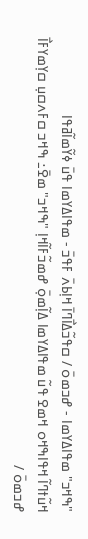"ߒߞߏ" ߘߟߊߡߌߘߊ - ߝߏߘߋ߫ / ߛߟߏ߬ߡߊ߯ߣߊ߫ ߞߊ߲ߕߍ߫ ߓߟߏ߫ - ߘߟߊߡߌߘߊ ߟߎ߫ ߦߌ߬ߘߊ߬ߥߟߊ
ߞߎ߬ߙߣߊ߬ ߞߟߊߒߞߋ ߞߘߐ ߟߎ߬ ߘߟߊߡߌߘߊ ߡߊ߲߬ߘߋ߲߫ ߝߘߏ߬ߓߊ߬ߞߊ߲ "ߒߞߏ" ߘߐ߫߸ ߒߞߏ ߛߓߍߛߎ߲ ߛߌ߲ߘߌߓߊ߯ ߝߏߘߋ߫ /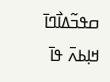ߛߟߏ߬ߡߊ߯ߣߊ߫ ߞߊ߲ߕߍ߫ ߟߊ߫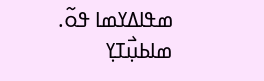ߘߟߊߡߌߘߊ ߟߋ߬.
ߘߊߕߎ߲߯ߠߌ߲